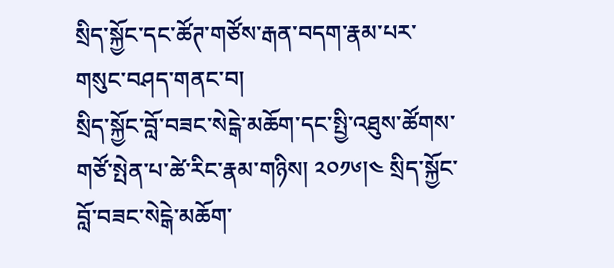སྲིད་སྐྱོང་དང་ཚོཊ་གཙོས་རྒན་བདག་རྣམ་པར་གསུང་བཤད་གནང་བ།
སྲིད་སྐྱོང་བློ་བཟང་སེངྒེ་མཆོག་དང་སྤྱི་འཐུས་ཚོགས་གཙོ་སྤེན་པ་ཚེ་རིང་རྣམ་གཉིས། ༢༠༡༦།༤ སྲིད་སྐྱོང་བློ་བཟང་སེངྒེ་མཆོག་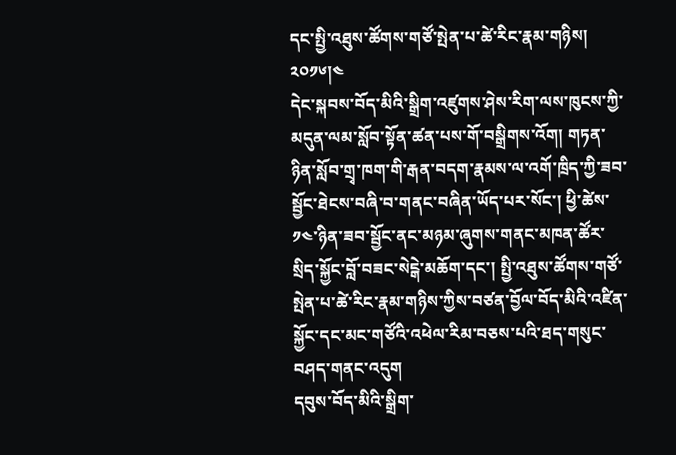དང་སྤྱི་འཐུས་ཚོགས་གཙོ་སྤེན་པ་ཚེ་རིང་རྣམ་གཉིས། ༢༠༡༦།༤
དེང་སྐབས་བོད་མིའི་སྒྲིག་འཛུགས་ཤེས་རིག་ལས་ཁུངས་ཀྱི་མདུན་ལམ་སློབ་སྟོན་ཚན་པས་གོ་བསྒྲིགས་འོག། གཏན་ཉིན་སློབ་གྲྭ་ཁག་གི་རྒན་བདག་རྣམས་ལ་འགོ་ཁྲིད་ཀྱི་ཟབ་སྦྱོང་ཐེངས་བཞི་བ་གནང་བཞིན་ཡོད་པར་སོང་། ཕྱི་ཚེས་༡༤་ཉིན་ཟབ་སྦྱོང་ནང་མཉམ་ཞུགས་གནང་མཁན་ཚོར་སྲིད་སྐྱོང་བློ་བཟང་སེངྒེ་མཆོག་དང་། སྤྱི་འཐུས་ཚོགས་གཙོ་སྤེན་པ་ཚེ་རིང་རྣམ་གཉིས་ཀྱིས་བཙན་བྱོལ་བོད་མིའི་འཛིན་སྐྱོང་དང་མང་གཙོའི་འཕེལ་རིམ་བཅས་པའི་ཐད་གསུང་བཤད་གནང་འདུག
དབུས་བོད་མིའི་སྒྲིག་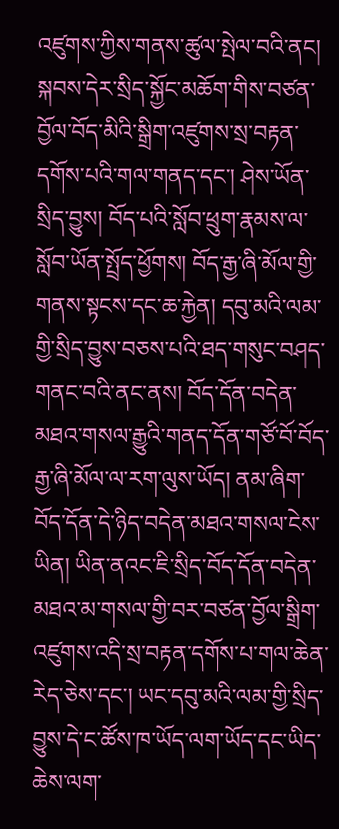འཛུགས་ཀྱིས་གནས་ཚུལ་སྤེལ་བའི་ནང། སྐབས་དེར་སྲིད་སྐྱོང་མཆོག་གིས་བཙན་བྱོལ་བོད་མིའི་སྒྲིག་འཛུགས་སྲ་བརྟན་དགོས་པའི་གལ་གནད་དང་། ཤེས་ཡོན་སྲིད་བྱུས། བོད་པའི་སློབ་ཕྲུག་རྣམས་ལ་སློབ་ཡོན་སྤྲོད་ཕྱོགས། བོད་རྒྱ་ཞི་མོལ་གྱི་གནས་སྟངས་དང་ཆ་རྐྱེན། དབུ་མའི་ལམ་གྱི་སྲིད་བྱུས་བཅས་པའི་ཐད་གསུང་བཤད་གནང་བའི་ནང་ནས། བོད་དོན་བདེན་མཐའ་གསལ་རྒྱུའི་གནད་དོན་གཙོ་བོ་བོད་རྒྱ་ཞི་མོལ་ལ་རག་ལུས་ཡོད། ནམ་ཞིག་བོད་དོན་དེ་ཉིད་བདེན་མཐའ་གསལ་ངེས་ཡིན། ཡིན་ནའང་ཇི་སྲིད་བོད་དོན་བདེན་མཐའ་མ་གསལ་གྱི་བར་བཙན་བྱོལ་སྒྲིག་འཛུགས་འདི་སྲ་བརྟན་དགོས་པ་གལ་ཆེན་རེད་ཅེས་དང་། ཡང་དབུ་མའི་ལམ་གྱི་སྲིད་བྱུས་དེ་ང་ཚོས་ཁ་ཡོད་ལག་ཡོད་དང་ཡིད་ཆེས་ལག་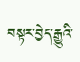བསྟར་བྱེད་རྒྱུའི་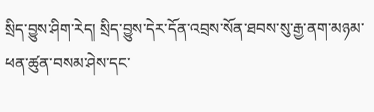སྲིད་བྱུས་ཤིག་རེད། སྲིད་བྱུས་དེར་དོན་འབྲས་སོན་ཐབས་སུ་རྒྱ་ནག་མཉམ་ཕན་ཚུན་བསམ་ཤེས་དང་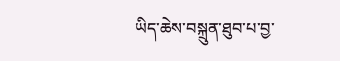ཡིད་ཆེས་བསྐྲུན་ཐུབ་པ་བྱ་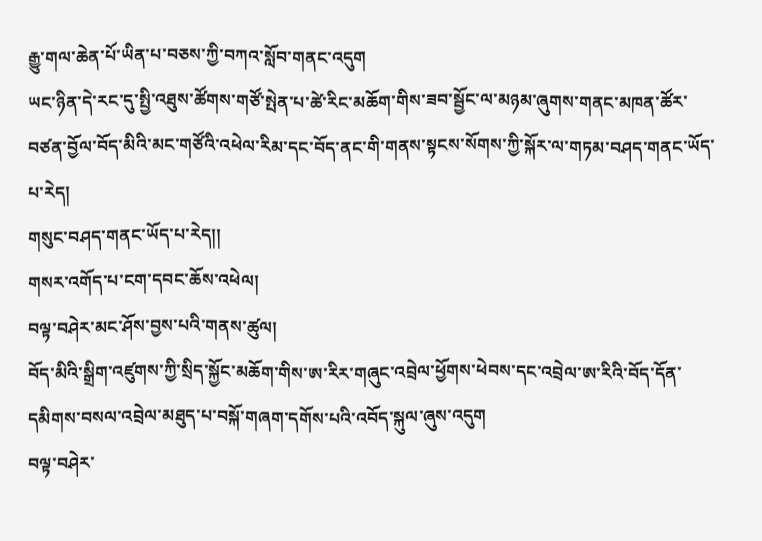རྒྱུ་གལ་ཆེན་པོ་ཡིན་པ་བཅས་ཀྱི་བཀའ་སློབ་གནང་འདུག
ཡང་ཉིན་དེ་རང་དུ་སྤྱི་འཐུས་ཚོགས་གཙོ་སྤེན་པ་ཚེ་རིང་མཆོག་གིས་ཟབ་སྦྱོང་ལ་མཉམ་ཞུགས་གནང་མཁན་ཚོར་བཙན་བྱོལ་བོད་མིའི་མང་གཙོའི་འཕེལ་རིམ་དང་བོད་ནང་གི་གནས་སྟངས་སོགས་ཀྱི་སྐོར་ལ་གཏམ་བཤད་གནང་ཡོད་པ་རེད།
གསུང་བཤད་གནང་ཡོད་པ་རེད།།
གསར་འགོད་པ་ངག་དབང་ཆོས་འཕེལ།
བལྟ་བཤེར་མང་ཤོས་བྱས་པའི་གནས་ཚུལ།
བོད་མིའི་སྒྲིག་འཛུགས་ཀྱི་སྲིད་སྐྱོང་མཆོག་གིས་ཨ་རིར་གཞུང་འབྲེལ་ཕྱོགས་ཕེབས་དང་འབྲེལ་ཨ་རིའི་བོད་དོན་དམིགས་བསལ་འབྲེལ་མཐུད་པ་བསྐོ་གཞག་དགོས་པའི་འབོད་སྐུལ་ཞུས་འདུག
བལྟ་བཤེར་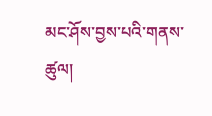མང་ཤོས་བྱས་པའི་གནས་ཚུལ།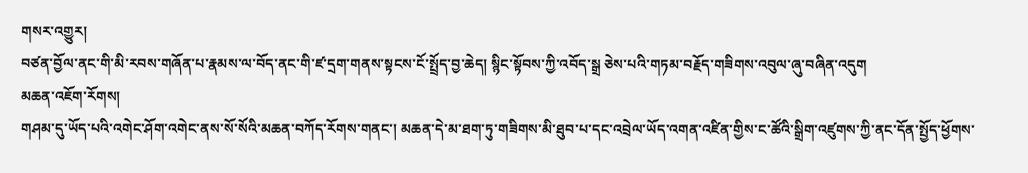གསར་འགྱུར།
བཙན་བྱོལ་ནང་གི་མི་རབས་གཞོན་པ་རྣམས་ལ་བོད་ནང་གི་ཛ་དྲག་གནས་སྟངས་ངོ་སྤྲོད་བྱ་ཆེད། སྙིང་སྟོབས་ཀྱི་འབོད་སྒྲ ཅེས་པའི་གཏམ་བརྗོད་གཟིགས་འབུལ་ཞུ་བཞིན་འདུག
མཆན་འཇོག་རོགས།
གཤམ་དུ་ཡོད་པའི་འགེང་ཤོག་འགེང་ནས་སོ་སོའི་མཆན་བཀོད་རོགས་གནང་། མཆན་དེ་མ་ཐག་ཏུ་གཟིགས་མི་ཐུབ་པ་དང་འབྲེལ་ཡོད་འགན་འཛིན་གྱིས་ང་ཚོའི་སྒྲིག་འཛུགས་ཀྱི་ནང་དོན་སྤྱོད་ཕྱོགས་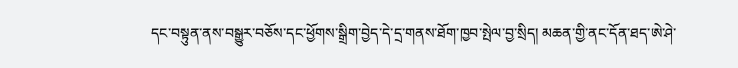དང་བསྟུན་ནས་བསྒྱུར་བཅོས་དང་ཕྱོགས་སྒྲིག་བྱེད་དེ་དྲ་གནས་ཐོག་ཁྱབ་སྤེལ་བྱ་སྲིད། མཆན་གྱི་ནང་དོན་ཐད་ཨེ་ཤེ་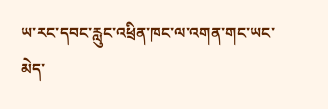ཡ་རང་དབང་རླུང་འཕྲིན་ཁང་ལ་འགན་གང་ཡང་མེད་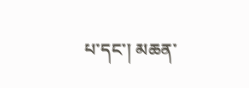པ་དང་། མཆན་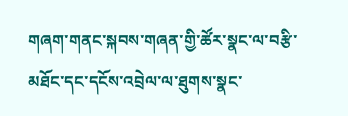གཞག་གནང་སྐབས་གཞན་གྱི་ཚོར་སྣང་ལ་བརྩི་མཐོང་དང་དངོས་འབྲེལ་ལ་ཐུགས་སྣང་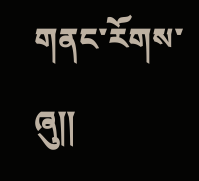གནང་རོགས་ཞུ༎